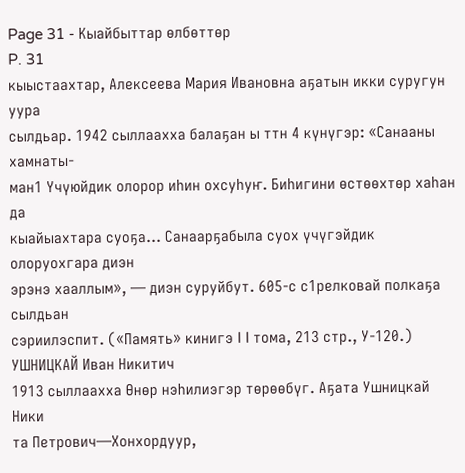Page 31 - Кыайбыттар өлбөттөр
P. 31
кыыстаахтар, Алексеева Мария Ивановна аҕатын икки суругун уура
сылдьар. 1942 сыллаахха балаҕан ы ттн 4 күнүгэр: «Санааны хамнаты-
ман1 Үчүюйдик олорор иһин охсуһуҥ. Биһигини өстөөхтөр хаһан да
кыайыахтара суоҕа... Санаарҕабыла суох үчүгэйдик олоруохгара диэн
эрэнэ хааллым», — диэн суруйбут. 605-с с1релковай полкаҕа сылдьан
сэриилэспит. («Память» кинигэ I I тома, 213 стр., У-120.)
УШНИЦКАЙ Иван Никитич
1913 сыллаахха Өнөр нэһилиэгэр төрөөбүг. Аҕата Ушницкай Ники
та Петрович—Хонхордуур,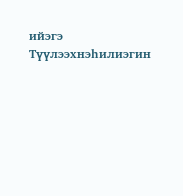ийэгэ Түүлээхнэһилиэгин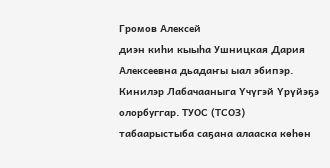Громов Алексей
диэн киһи кыыһа Ушницкая Дария Алексеевна дьадаҥы ыал эбипэр.
Кинилэр Лабачааныга Үчүгэй Үрүйэҕэ олорбуггар. ТУОС (ТСОЗ)
табаарыстыба саҕана алааска көһөн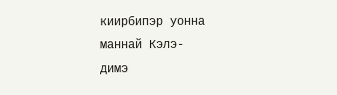киирбипэр уонна маннай Кэлэ-
димэ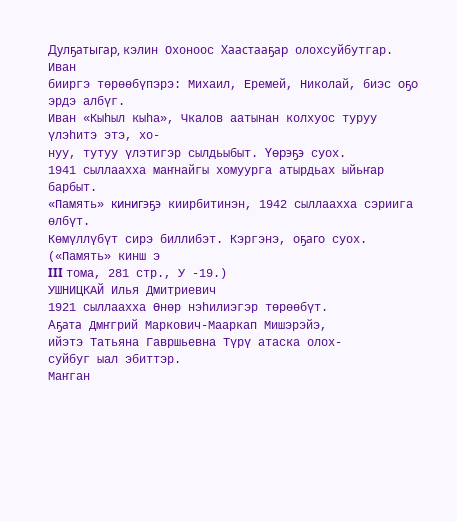Дулҕатыгар, кэлин Охоноос Хаастааҕар олохсуйбутгар. Иван
бииргэ төрөөбүпэрэ: Михаил, Еремей, Николай, биэс оҕо эрдэ албүг.
Иван «Кыһыл кыһа», Чкалов аатынан колхуос туруу үлэһитэ этэ, хо-
нуу, тутуу үлэтигэр сылдьыбыт. Үөрэҕэ суох.
1941 сыллаахха маҥнайгы хомуурга атырдьах ыйьҥар барбыт.
«Память» кинигэҕэ киирбитинэн, 1942 сыллаахха сэриига өлбүт.
Көмүллүбүт сирэ биллибэт. Кэргэнэ, оҕаго суох. («Память» кинш э
III тома, 281 стр., У -19.)
УШНИЦКАЙ Илья Дмитриевич
1921 сыллаахха Өнөр нэһилиэгэр төрөөбүт.
Аҕата Дмҥгрий Маркович-Мааркап Мишэрэйэ,
ийэтэ Татьяна Гавршьевна Түрү атаска олох-
суйбуг ыал эбиттэр.
Маҥган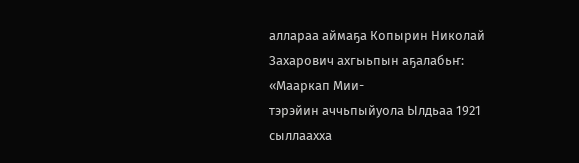аллараа аймаҕа Копырин Николай
Захарович ахгыьпын аҕалабьҥ: «Мааркап Мии-
тэрэйин аччьпыйуола Ылдьаа 1921 сыллаахха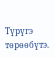Түрүгэ төрөөбүтэ.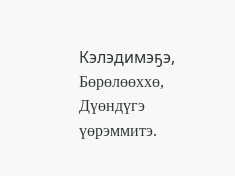Кэлэдимэҕэ, Бөрөлөөххө,
Дүөндүгэ үөрэммитэ.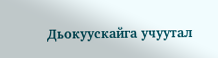Дьокуускайга учуутал